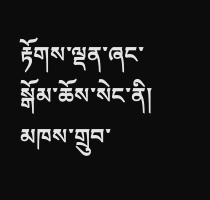རྟོགས་ལྡན་ཞང་སྒོམ་ཆོས་སེང་ནི། མཁས་གྲུབ་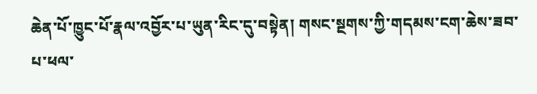ཆེན་པོ་ཁྱུང་པོ་རྣལ་འབྱོར་པ་ཡུན་རིང་དུ་བསྟེན། གསང་སྔགས་ཀྱི་གདམས་ངག་ཆེས་ཟབ་པ་ཕལ་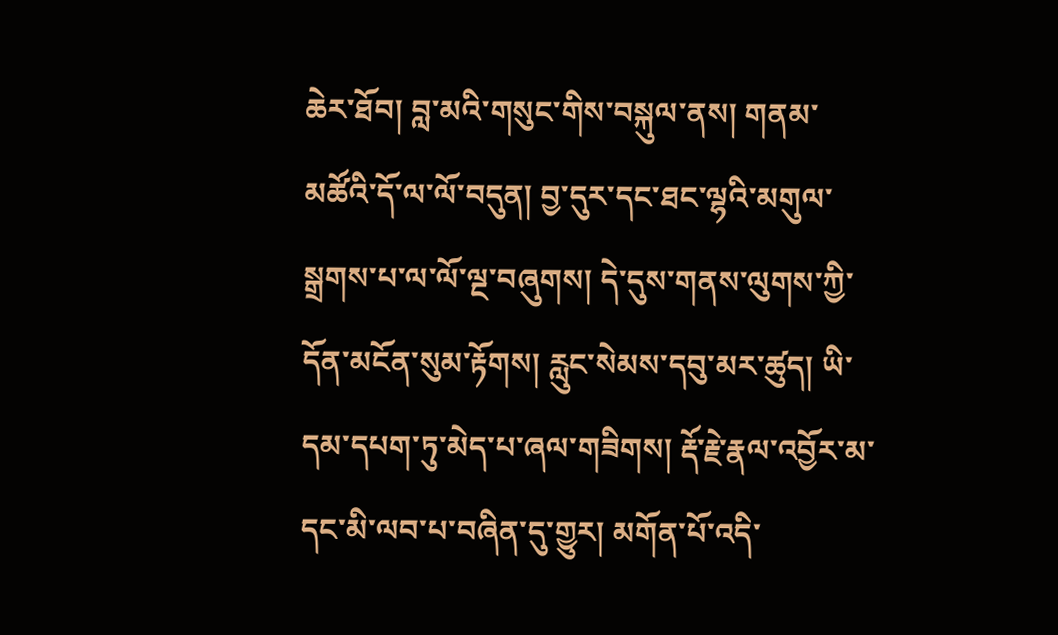ཆེར་ཐོབ། བླ་མའི་གསུང་གིས་བསྐུལ་ནས། གནམ་མཚོའི་དོ་ལ་ལོ་བདུན། བྱ་དུར་དང་ཐང་ལྷའི་མགུལ་སྒྲགས་པ་ལ་ལོ་ལྔ་བཞུགས། དེ་དུས་གནས་ལུགས་ཀྱི་དོན་མངོན་སུམ་རྟོགས། རླུང་སེམས་དབུ་མར་ཚུད། ཡི་དམ་དཔག་ཏུ་མེད་པ་ཞལ་གཟིགས། རྡོ་རྗེ་རྣལ་འབྱོར་མ་དང་མི་ལབ་པ་བཞིན་དུ་གྱུར། མགོན་པོ་འདི་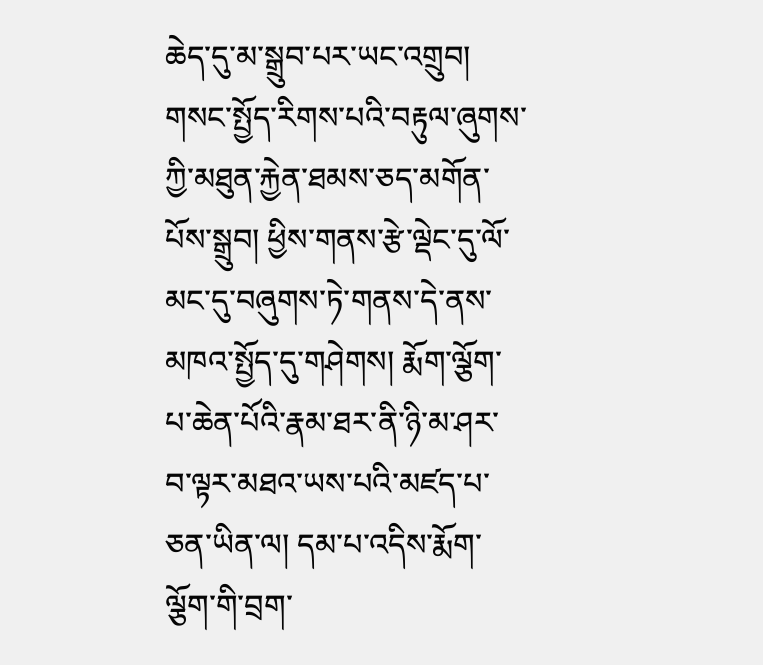ཆེད་དུ་མ་སྒྲུབ་པར་ཡང་འགྲུབ། གསང་སྤྱོད་རིགས་པའི་བརྟུལ་ཞུགས་ཀྱི་མཐུན་རྐྱེན་ཐམས་ཅད་མགོན་པོས་སྒྲུབ། ཕྱིས་གནས་རྩེ་ལྡེང་དུ་ལོ་མང་དུ་བཞུགས་ཏེ་གནས་དེ་ནས་མཁའ་སྤྱོད་དུ་གཤེགས། རྨོག་ལྕོག་པ་ཆེན་པོའི་རྣམ་ཐར་ནི་ཉི་མ་ཤར་བ་ལྟར་མཐའ་ཡས་པའི་མཛད་པ་ཅན་ཡིན་ལ། དམ་པ་འདིས་རྨོག་ལྕོག་གི་བྲག་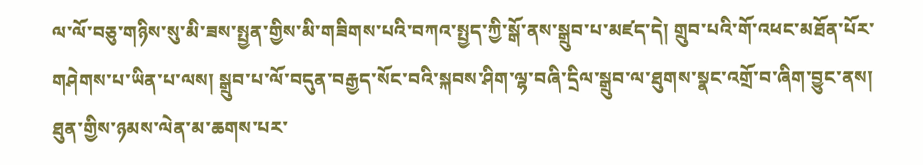ལ་ལོ་བཅུ་གཉིས་སུ་མི་ཟས་སྤྱན་གྱིས་མི་གཟིགས་པའི་བཀའ་སྤྱད་ཀྱི་སྒོ་ནས་སྒྲུབ་པ་མཛད་དེ། གྲུབ་པའི་གོ་འཕང་མཐོན་པོར་གཤེགས་པ་ཡིན་པ་ལས། སྒྲུབ་པ་ལོ་བདུན་བརྒྱད་སོང་བའི་སྐབས་ཤིག་ལྷ་བཞི་དྲིལ་སྒྲུབ་ལ་ཐུགས་སྣང་འགྲོ་བ་ཞིག་བྱུང་ནས། ཐུན་གྱིས་ཉམས་ལེན་མ་ཆགས་པར་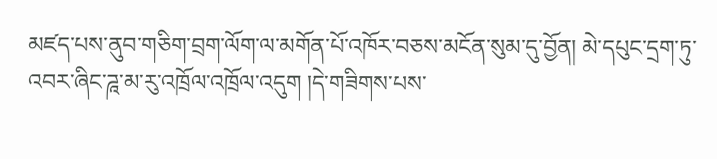མཛད་པས་ནུབ་གཅིག་བྲག་ལོག་ལ་མགོན་པོ་འཁོར་བཅས་མངོན་སུམ་དུ་བྱོན། མེ་དཔུང་དྲག་ཏུ་འབར་ཞིང་ཌཱ་མ་རུ་འཁྲོལ་འཁྲོལ་འདུག །དེ་གཟིགས་པས་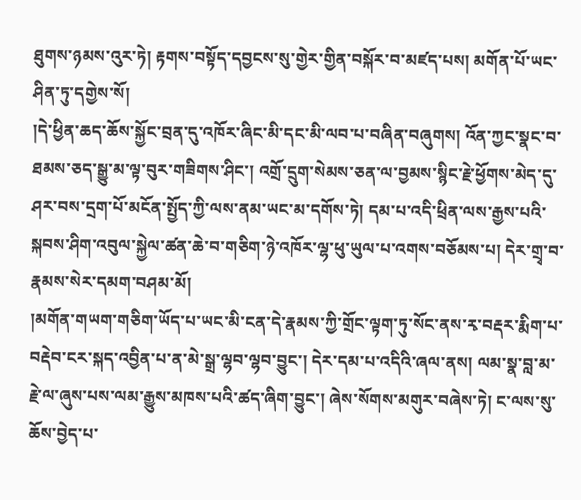ཐུགས་ཉམས་འུར་ཏེ། རྟགས་བསྟོད་དབྱངས་སུ་གྱེར་གྱིན་བསྐོར་བ་མཛད་པས། མགོན་པོ་ཡང་ཤིན་ཏུ་དགྱེས་སོ།
།དེ་ཕྱིན་ཆད་ཆོས་སྐྱོང་བྲན་དུ་འཁོར་ཞིང་མི་དང་མི་ལབ་པ་བཞིན་བཞུགས། འོན་ཀྱང་སྣང་བ་ཐམས་ཅད་སྒྱུ་མ་ལྟ་བུར་གཟིགས་ཤིང་། འགྲོ་དྲུག་སེམས་ཅན་ལ་བྱམས་སྙིང་རྗེ་ཕྱོགས་མེད་དུ་ཤར་བས་དྲག་པོ་མངོན་སྤྱོད་ཀྱི་ལས་ནམ་ཡང་མ་དགོས་ཏེ། དམ་པ་འདི་ཕྲིན་ལས་རྒྱས་པའི་སྐབས་ཤིག་འབུལ་སྐྱེལ་ཚན་ཆེ་བ་གཅིག་ཉེ་འཁོར་ལྷ་ཕུ་ཡུལ་པ་འགས་བཅོམས་པ། དེར་གྲྭ་བ་རྣམས་སེར་དམག་བཤམ་མོ།
།མགོན་གཡག་གཅིག་ཡོད་པ་ཡང་མི་ངན་དེ་རྣམས་ཀྱི་གྲོང་ལྟག་ཏུ་སོང་ནས་རྭ་བརྡར་རྨིག་པ་བརྡེབ་ངར་སྐད་འབྱིན་པ་ན་མེ་སྒྲ་ལྷབ་ལྷབ་བྱུང་། དེར་དམ་པ་འདིའི་ཞལ་ནས། ལམ་སྣ་བླ་མ་རྗེ་ལ་ཞུས་པས་ལམ་རྒྱུས་མཁས་པའི་ཚད་ཞིག་བྱུང་། ཞེས་སོགས་མགུར་བཞེས་ཏེ། ང་ལས་སུ་ཆོས་བྱེད་པ་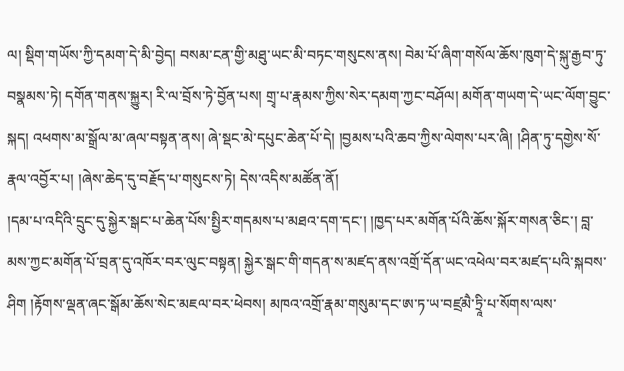ལ། སྡིག་གཡོས་ཀྱི་དམག་དེ་མི་བྱེད། བསམ་ངན་གྱི་མཐུ་ཡང་མི་བཏང་གསུངས་ནས། བེམ་པོ་ཞིག་གསོལ་ཆོས་ཁུག་དེ་སྐུ་རྒྱབ་ཏུ་བསྣམས་ཏེ། དགོན་གནས་སྐྱུར། རི་ལ་བྲོས་ཏེ་བྱོན་པས། གྲྭ་པ་རྣམས་ཀྱིས་སེར་དམག་ཀྱང་བཤོལ། མགོན་གཡག་དེ་ཡང་ལོག་བྱུང་སྐད། འཕགས་མ་སྒྲོལ་མ་ཞལ་བསྟན་ནས། ཞེ་སྡང་མེ་དཔུང་ཆེན་པོ་དེ། །བྱམས་པའི་ཆབ་ཀྱིས་ལེགས་པར་ཞི། །ཤིན་ཏུ་དགྱེས་སོ་རྣལ་འབྱོར་པ། །ཞེས་ཆེད་དུ་བརྗོད་པ་གསུངས་ཏེ། དེས་འདིས་མཚོན་ནོ།
།དམ་པ་འདིའི་དྲུང་དུ་སྐྱེར་སྒང་པ་ཆེན་པོས་སྤྱིར་གདམས་པ་མཐའ་དག་དང་། །ཁྱད་པར་མགོན་པོའི་ཆོས་སྐོར་གསན་ཅིང་། བླ་མས་ཀྱང་མགོན་པོ་བྲན་དུ་འཁོར་བར་ལུང་བསྟན། སྐྱེར་སྒང་གི་གདན་ས་མཛད་ནས་འགྲོ་དོན་ཡང་འཕེལ་བར་མཛད་པའི་སྐབས་ཤིག །རྟོགས་ལྡན་ཞང་སྒོམ་ཆོས་སེང་མཇལ་བར་ཕེབས། མཁའ་འགྲོ་རྣམ་གསུམ་དང་ཨ་ཏ་ཡ་བཛྲམཻ་ཏྲཱི་པ་སོགས་ལས་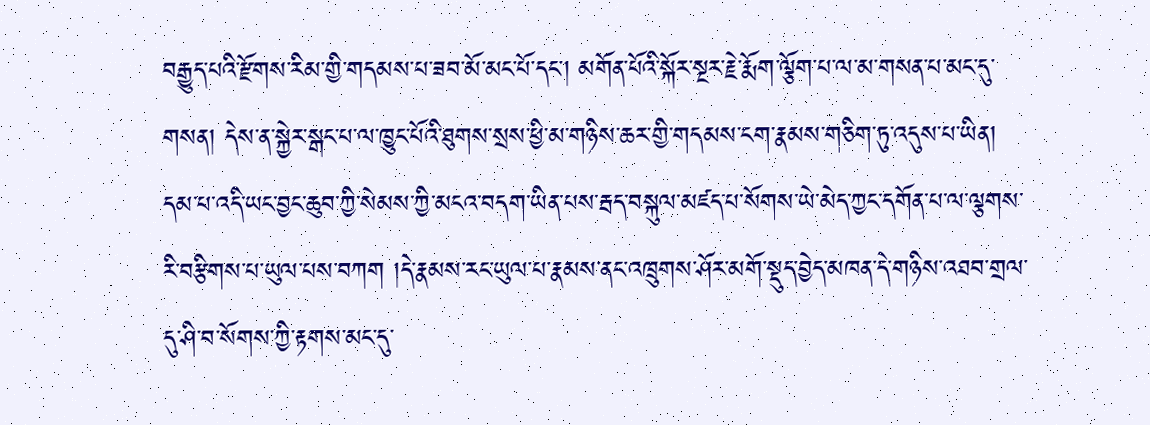བརྒྱུད་པའི་རྫོགས་རིམ་གྱི་གདམས་པ་ཟབ་མོ་མང་པོ་དང་། མགོན་པོའི་སྐོར་སྔར་རྗེ་རྨོག་ལྕོག་པ་ལ་མ་གསན་པ་མང་དུ་གསན། དེས་ན་སྐྱེར་སྒང་པ་ལ་ཁྱུང་པོའི་ཐུགས་སྲས་ཕྱི་མ་གཉིས་ཆར་གྱི་གདམས་ངག་རྣམས་གཅིག་ཏུ་འདུས་པ་ཡིན། དམ་པ་འདི་ཡང་བྱང་ཆུབ་ཀྱི་སེམས་ཀྱི་མངའ་བདག་ཡིན་པས་རྦད་བསྐུལ་མཛད་པ་སོགས་ཡེ་མེད་ཀྱང་དགོན་པ་ལ་ལྕགས་རི་བརྩིགས་པ་ཡུལ་པས་བཀག །དེ་རྣམས་རང་ཡུལ་པ་རྣམས་ནང་འཁྲུགས་ཤོར་མགོ་སྡུད་བྱེད་མཁན་དེ་གཉིས་འཐབ་གྲལ་དུ་ཤི་བ་སོགས་ཀྱི་རྟགས་མང་དུ་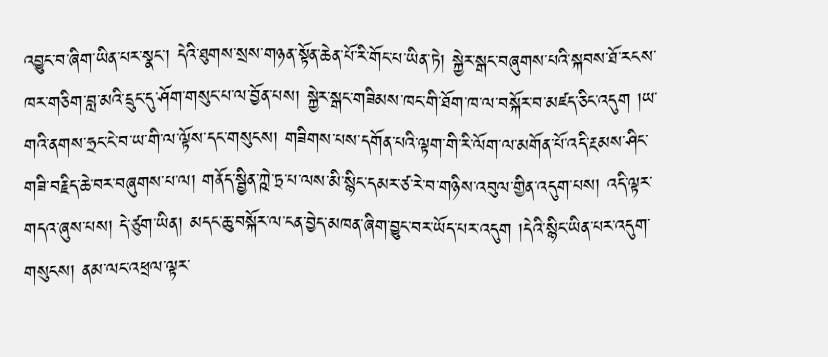འབྱུང་བ་ཞིག་ཡིན་པར་སྣང་། དེའི་ཐུགས་སྲས་གཉན་སྟོན་ཆེན་པོ་རི་གོང་པ་ཡིན་ཏེ། སྐྱེར་སྒང་བཞུགས་པའི་སྐབས་ཐོ་རངས་ཁར་གཅིག་བླ་མའི་དྲུང་དུ་ཤོག་གསུང་པ་ལ་བྱོན་པས། སྐྱེར་སྒང་གཟིམས་ཁང་གི་ཐོག་ཁ་ལ་བསྐོར་བ་མཛད་ཅིང་འདུག །ཡ་གའི་ནགས་ཧྲང་ངེ་བ་ཡ་གི་ལ་ལྟོས་དང་གསུངས། གཟིགས་པས་དགོན་པའི་ལྟག་གི་རི་ལོག་ལ་མགོན་པོ་འདི་རྔམས་ཤིང་གཟི་བརྗིད་ཆེ་བར་བཞུགས་པ་ལ། གནོད་སྦྱིན་ཀྵེ་ཏྲ་པ་ལས་མི་སྙིང་དམར་ཙ་རེ་བ་གཉིས་འབུལ་གྱིན་འདུག་པས། འདི་ལྟར་གདའ་ཞུས་པས། དེ་ཙུག་ཡིན། མདང་ཆུ་བསྐོར་ལ་ངན་བྱེད་མཁན་ཞིག་བྱུང་བར་ཡོད་པར་འདུག །དེའི་སྙིང་ཡིན་པར་འདུག་གསུངས། ནམ་ལང་འཕྲལ་ལྟར་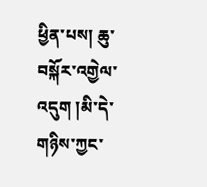ཕྱིན་པས། ཆུ་བསྐོར་འགྱེལ་འདུག །མི་དེ་གཉིས་ཀྱང་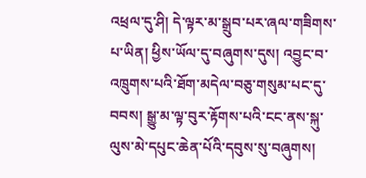འཕྲལ་དུ་ཤི། དེ་ལྟར་མ་སྒྲུབ་པར་ཞལ་གཟིགས་པ་ཡིན། ཕྱིས་ཡོལ་དུ་བཞུགས་དུས། འབྱུང་བ་འཁྲུགས་པའི་ཐོག་མདེལ་བཅུ་གསུམ་པང་དུ་བབས། སྒྱུ་མ་ལྟ་བུར་རྟོགས་པའི་ངང་ནས་སྐུ་ལུས་མེ་དཔུང་ཆེན་པོའི་དབུས་སུ་བཞུགས།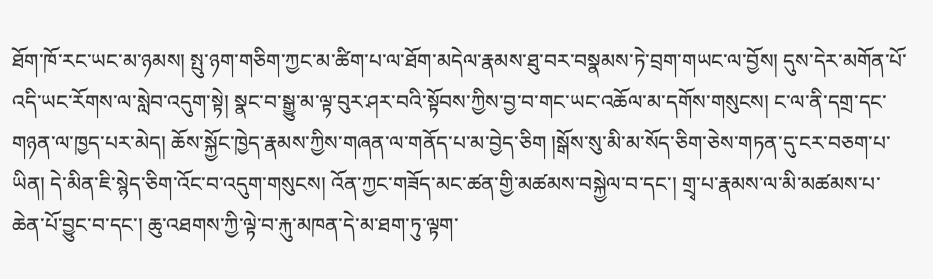ཐོག་ཁོ་རང་ཡང་མ་ཉམས། སྤུ་ཉག་གཅིག་ཀྱང་མ་ཚིག་པ་ལ་ཐོག་མདེལ་རྣམས་ཐུ་བར་བསྣམས་ཏེ་བྲག་གཡང་ལ་བྱོས། དུས་དེར་མགོན་པོ་འདི་ཡང་རོགས་ལ་སླེབ་འདུག་སྟེ། སྣང་བ་སྒྱུ་མ་ལྟ་བུར་ཤར་བའི་སྟོབས་ཀྱིས་བྱ་བ་གང་ཡང་འཆོལ་མ་དགོས་གསུངས། ང་ལ་ནི་དགྲ་དང་གཉན་ལ་ཁྱད་པར་མེད། ཆོས་སྐྱོང་ཁྱེད་རྣམས་ཀྱིས་གཞན་ལ་གནོད་པ་མ་བྱེད་ཅིག །སྒོས་སུ་མི་མ་སོད་ཅིག་ཅེས་གཏན་དུ་ངར་བཅག་པ་ཡིན། དེ་མིན་ཇི་སྙེད་ཅིག་འོང་བ་འདུག་གསུངས། འོན་ཀྱང་གཟོད་མང་ཚན་གྱི་མཚམས་བསྐྱེལ་བ་དང་། གྲྭ་པ་རྣམས་ལ་མི་མཚམས་པ་ཆེན་པོ་བྱུང་བ་དང་། ཆུ་འཐགས་ཀྱི་ལྟེ་བ་རྐུ་མཁན་དེ་མ་ཐག་ཏུ་ལྟག་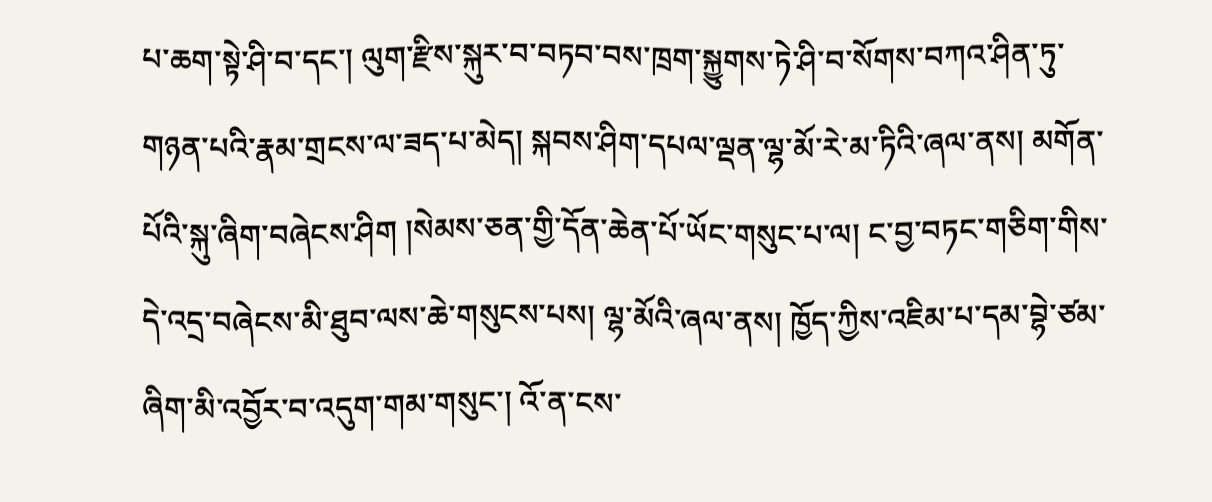པ་ཆག་སྟེ་ཤི་བ་དང་། ལུག་རྫིས་སྐུར་བ་བཏབ་བས་ཁྲག་སྐྱུགས་ཏེ་ཤི་བ་སོགས་བཀའ་ཤིན་ཏུ་གཉན་པའི་རྣམ་གྲངས་ལ་ཟད་པ་མེད། སྐབས་ཤིག་དཔལ་ལྡན་ལྷ་མོ་རེ་མ་ཏིའི་ཞལ་ནས། མགོན་པོའི་སྐུ་ཞིག་བཞེངས་ཤིག །སེམས་ཅན་གྱི་དོན་ཆེན་པོ་ཡོང་གསུང་པ་ལ། ང་བྱ་བཏང་གཅིག་གིས་དེ་འདྲ་བཞེངས་མི་ཐུབ་ལས་ཆེ་གསུངས་པས། ལྷ་མོའི་ཞལ་ནས། ཁྱོད་ཀྱིས་འཇིམ་པ་དམ་བྷེ་ཙམ་ཞིག་མི་འབྱོར་བ་འདུག་གམ་གསུང་། འོ་ན་ངས་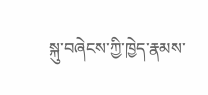སྐུ་བཞེངས་ཀྱི་ཁྱེད་རྣམས་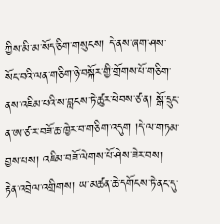ཀྱིས་མི་མ་སོད་ཅིག་གསུངས། དེ་ནས་ཞག་ཤས་སོང་བའི་ལན་གཅིག་ཉེ་བསྐོར་གྱི་གྲོགས་པོ་གཅིག་ནས་འཇིམ་པའི་ས་བླངས་ཏེ་ཚུར་ཕེབས་ཙ་ན། སྒོ་དྲུང་ན་ཨ་ཙ་ར་བཟོ་ཆ་ཁྱེར་བ་གཅིག་འདུག །དེ་ལ་གཏམ་བྱས་པས། འཇིམ་བཟོ་ལེགས་པོ་ཤེས་ཟེར་བས། རྟེན་འབྲེལ་འགྲིགས། ཡ་མཚན་ཆེ་དགོངས་ཏེ་ནང་དུ་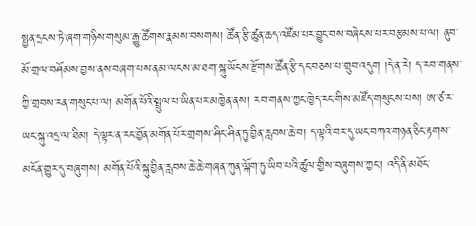སྤྱན་དྲངས་ཏེ་ཞག་གཉིས་གསུམ་རྒྱུ་ཚོགས་རྣམས་བསགས། ཚོན་རྩི་ཚུན་ཆད་འཛོམ་པར་བྱུང་བས་བཞེངས་པར་བརྩམས་པ་ལ། ནུབ་མོ་གྲལ་བཤོམས་བྱས་ནས་བཞག་པས་ནམ་ལངས་མ་ཐག་སྐུ་ཡོངས་རྫོགས་ཚོན་རྩི་དང་བཅས་པ་གྲུབ་འདུག །དེ་ན་རེ། ད་རབ་གནས་ཀྱི་གྲབས་རན་གསུང་པ་ལ། མགོན་པོའི་སྤྲུལ་པ་ཡིན་པར་མཁྱེན་ནས། རབ་གནས་ཀྱང་ཁྱེད་རང་གིས་མཛོད་གསུངས་པས། ཨ་ཙ་ར་ཡང་སྐུ་འདྲ་ལ་ཐིམ། དེ་ལྟར་ན་རང་བྱོན་མགོན་པོར་གྲགས་ཤིང་ཤིན་ཏུ་བྱིན་རླབས་ཆེ་བ། ད་ལྟའི་བར་དུ་ཡང་བཀའ་གཉན་ཅིང་རྟགས་མངོན་གྱུར་དུ་བཞུགས། མགོན་པོའི་སྐུ་བྱིན་རླབས་ཆེ་ཆེ་གཞན་ཀུན་ལྐོག་ཏུ་ཡིབ་པའི་ཚུལ་གྱིས་བཞུགས་ཀྱང་། འདི་ནི་མཐོང་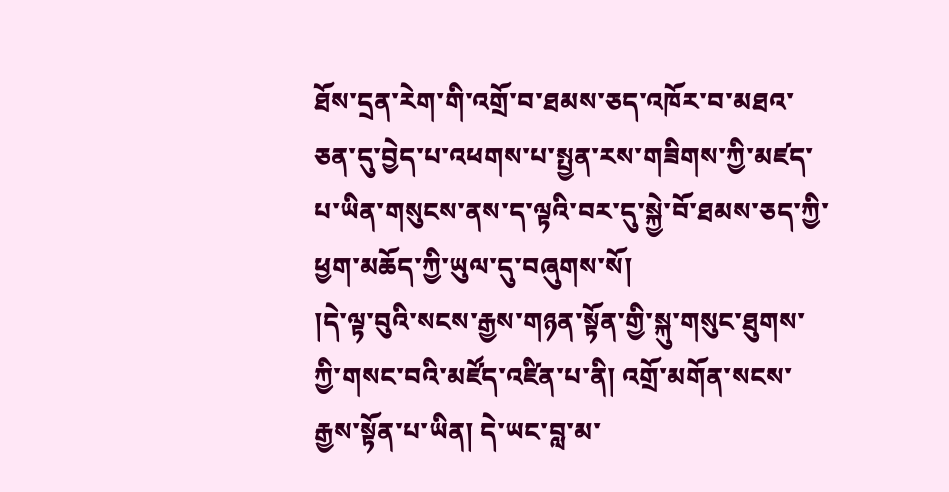ཐོས་དྲན་རེག་གི་འགྲོ་བ་ཐམས་ཅད་འཁོར་བ་མཐའ་ཅན་དུ་བྱེད་པ་འཕགས་པ་སྤྱན་རས་གཟིགས་ཀྱི་མཛད་པ་ཡིན་གསུངས་ནས་ད་ལྟའི་བར་དུ་སྐྱེ་བོ་ཐམས་ཅད་ཀྱི་ཕྱག་མཆོད་ཀྱི་ཡུལ་དུ་བཞུགས་སོ།
།དེ་ལྟ་བུའི་སངས་རྒྱས་གཉན་སྟོན་གྱི་སྐུ་གསུང་ཐུགས་ཀྱི་གསང་བའི་མཛོད་འཛིན་པ་ནི། འགྲོ་མགོན་སངས་རྒྱས་སྟོན་པ་ཡིན། དེ་ཡང་བླ་མ་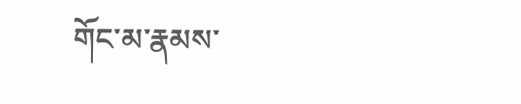གོང་མ་རྣམས་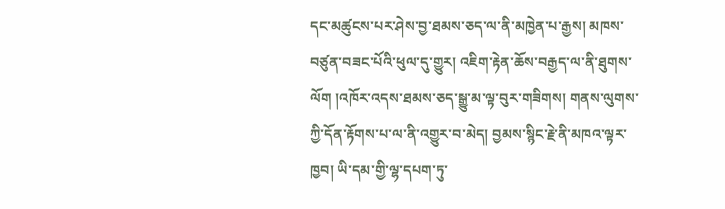དང་མཚུངས་པར་ཤེས་བྱ་ཐམས་ཅད་ལ་ནི་མཁྱེན་པ་རྒྱས། མཁས་བཙུན་བཟང་པོའི་ཕུལ་དུ་གྱུར། འཇིག་རྟེན་ཆོས་བརྒྱད་ལ་ནི་ཐུགས་ལོག །འཁོར་འདས་ཐམས་ཅད་སྒྱུ་མ་ལྟ་བུར་གཟིགས། གནས་ལུགས་ཀྱི་དོན་རྟོགས་པ་ལ་ནི་འགྱུར་བ་མེད། བྱམས་སྙིང་རྗེ་ནི་མཁའ་ལྟར་ཁྱབ། ཡི་དམ་གྱི་ལྷ་དཔག་ཏུ་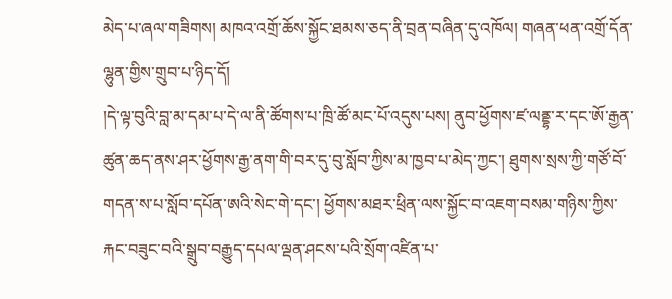མེད་པ་ཞལ་གཟིགས། མཁའ་འགྲོ་ཆོས་སྐྱོང་ཐམས་ཅད་ནི་བྲན་བཞིན་དུ་འཁོལ། གཞན་ཕན་འགྲོ་དོན་ལྷུན་གྱིས་གྲུབ་པ་ཉིད་དོ།
།དེ་ལྟ་བུའི་བླ་མ་དམ་པ་དེ་ལ་ནི་ཚོགས་པ་ཁྲི་ཚོ་མང་པོ་འདུས་པས། ནུབ་ཕྱོགས་ཛ་ལནྡྷ་ར་དང་ཨོ་རྒྱན་ཚུན་ཆད་ནས་ཤར་ཕྱོགས་རྒྱ་ནག་གི་བར་དུ་བུ་སློབ་ཀྱིས་མ་ཁྱབ་པ་མེད་ཀྱང་། ཐུགས་སྲས་ཀྱི་གཙོ་བོ་གདན་ས་པ་སློབ་དཔོན་ཨའི་སེང་གེ་དང་། ཕྱོགས་མཐར་ཕྲིན་ལས་སྐྱོང་བ་འཇག་བསམ་གཉིས་ཀྱིས་རྐང་བཟུང་བའི་སྒྲུབ་བརྒྱུད་དཔལ་ལྡན་ཤངས་པའི་སྲོག་འཛིན་པ་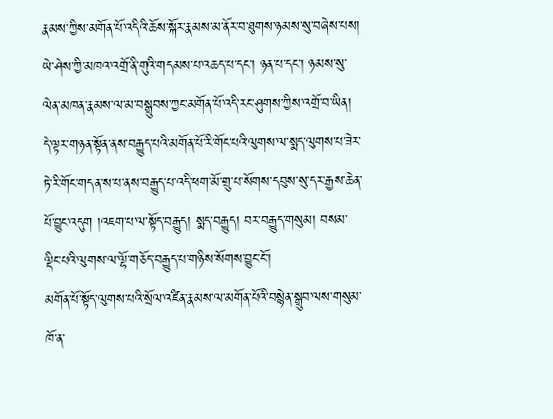རྣམས་ཀྱིས་མགོན་པོ་འདིའི་ཆོས་སྐོར་རྣམས་མ་ནོར་བ་ཐུགས་ཉམས་སུ་བཞེས་པས། ཡེ་ཤེས་ཀྱི་མཁའ་འགྲོ་ནི་གུའི་གདམས་པ་འཆད་པ་དང་། ཉན་པ་དང་། ཉམས་སུ་ལེན་མཁན་རྣམས་ལ་མ་བསྒྲུབས་ཀྱང་མགོན་པོ་འདི་རང་ཤུགས་ཀྱིས་འགྲོ་བ་ཡིན། དེ་ལྟར་གཉན་སྟོན་ནས་བརྒྱུད་པའི་མགོན་པོ་རི་གོང་པའི་ལུགས་ལ་སྨད་ལུགས་པ་ཟེར་ཏེ་རི་གོང་གདན་ས་པ་ནས་བརྒྱུད་པ་འདི་ཕག་མོ་གྲུ་པ་སོགས་དབུས་སུ་དར་རྒྱས་ཆེན་པོ་བྱུང་འདུག །འཇག་པ་ལ་སྟོད་བརྒྱུད། སྨད་བརྒྱུད། བར་བརྒྱུད་གསུམ། བསམ་ལྡིང་པའི་ལུགས་ལ་ལྷོ་གཅོད་བརྒྱུད་པ་གཉིས་སོགས་བྱུང་ངོ་།
མགོན་པོ་སྟོད་ལུགས་པའི་སྲོལ་འཛིན་རྣམས་ལ་མགོན་པོའི་བསྙེན་སྒྲུབ་ལས་གསུམ་ཁོ་ན་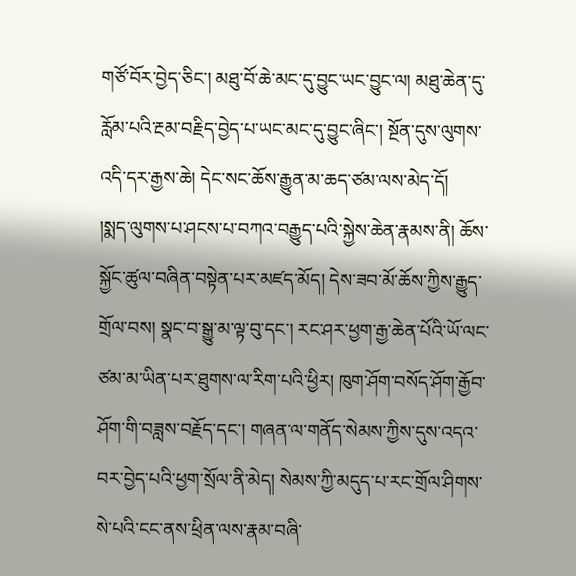གཙོ་བོར་བྱེད་ཅིང་། མཐུ་བོ་ཆེ་མང་དུ་བྱུང་ཡང་བྱུང་ལ། མཐུ་ཆེན་དུ་རློམ་པའི་རྔམ་བརྗིད་བྱེད་པ་ཡང་མང་དུ་བྱུང་ཞིང་། སྔོན་དུས་ལུགས་འདི་དར་རྒྱས་ཆེ། དེང་སང་ཆོས་རྒྱུན་མ་ཆད་ཙམ་ལས་མེད་དོ།
།སྨད་ལུགས་པ་ཤངས་པ་བཀའ་བརྒྱུད་པའི་སྐྱེས་ཆེན་རྣམས་ནི། ཆོས་སྐྱོང་ཚུལ་བཞིན་བསྟེན་པར་མཛད་མོད། དེས་ཟབ་མོ་ཆོས་ཀྱིས་རྒྱུད་གྲོལ་བས། སྣང་བ་སྒྱུ་མ་ལྟ་བུ་དང་། རང་ཤར་ཕྱག་རྒྱ་ཆེན་པོའི་ཡོ་ལང་ཙམ་མ་ཡིན་པར་ཐུགས་ལ་རིག་པའི་ཕྱིར། ཁུག་ཤོག་བསོད་ཤོག་རྒྱོབ་ཤོག་གི་བཟླས་བརྗོད་དང་། གཞན་ལ་གནོད་སེམས་ཀྱིས་དུས་འདའ་བར་བྱེད་པའི་ཕྱག་སྲོལ་ནི་མེད། སེམས་ཀྱི་མདུད་པ་རང་གྲོལ་ཤིགས་སེ་པའི་ངང་ནས་ཕྲིན་ལས་རྣམ་བཞི་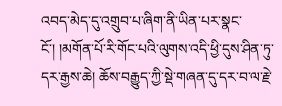འབད་མེད་དུ་འགྲུབ་པ་ཞིག་ནི་ཡིན་པར་སྣང་ངོ་། །མགོན་པོ་རི་གོང་པའི་ལུགས་འདི་ཕྱི་དུས་ཤིན་ཏུ་དར་རྒྱས་ཆེ། ཆོས་བརྒྱུད་ཀྱི་སྡེ་གཞན་དུ་དར་བ་ལ་རྗེ་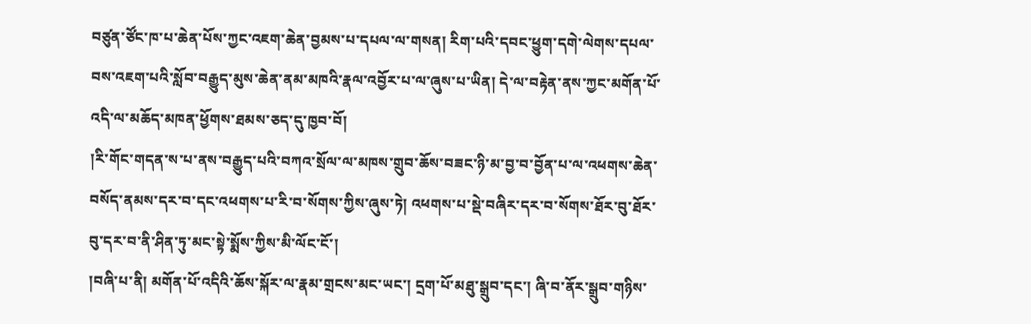བཙུན་ཙོང་ཁ་པ་ཆེན་པོས་ཀྱང་འཇག་ཆེན་བྱམས་པ་དཔལ་ལ་གསན། རིག་པའི་དབང་ཕྱུག་དགེ་ལེགས་དཔལ་བས་འཇག་པའི་སློབ་བརྒྱུད་མུས་ཆེན་ནམ་མཁའི་རྣལ་འབྱོར་པ་ལ་ཞུས་པ་ཡིན། དེ་ལ་བརྟེན་ནས་ཀྱང་མགོན་པོ་འདི་ལ་མཆོད་མཁན་ཕྱོགས་ཐམས་ཅད་དུ་ཁྱབ་བོ།
།རི་གོང་གདན་ས་པ་ནས་བརྒྱུད་པའི་བཀའ་སྲོལ་ལ་མཁས་གྲུབ་ཆོས་བཟང་ཉི་མ་བྱ་བ་བྱོན་པ་ལ་འཕགས་ཆེན་བསོད་ནམས་དར་བ་དང་འཕགས་པ་རི་བ་སོགས་ཀྱིས་ཞུས་ཏེ། འཕགས་པ་སྡེ་བཞིར་དར་བ་སོགས་ཐོར་བུ་ཐོར་བུ་དར་བ་ནི་ཤིན་ཏུ་མང་སྟེ་སྨོས་ཀྱིས་མི་ལོང་ངོ་།
།བཞི་པ་ནི། མགོན་པོ་འདིའི་ཆོས་སྐོར་ལ་རྣམ་གྲངས་མང་ཡང་། དྲག་པོ་མཐུ་སྒྲུབ་དང་། ཞི་བ་ནོར་སྒྲུབ་གཉིས་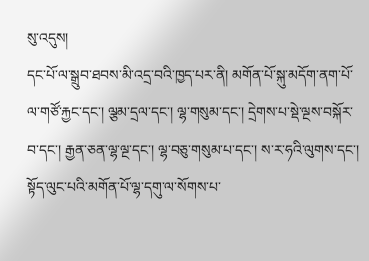སུ་འདུས།
དང་པོ་ལ་སྒྲུབ་ཐབས་མི་འདྲ་བའི་ཁྱད་པར་ནི། མགོན་པོ་སྐུ་མདོག་ནག་པོ་ལ་གཙོ་རྐྱང་དང་། ལྕམ་དྲལ་དང་། ལྷ་གསུམ་དང་། དྲེགས་པ་སྡེ་ལྔས་བསྐོར་བ་དང་། རྒྱན་ཅན་ལྷ་ལྔ་དང་། ལྷ་བཅུ་གསུམ་པ་དང་། ས་ར་ཧའི་ལུགས་དང་། སྟོད་ལུང་པའི་མགོན་པོ་ལྷ་དགུ་ལ་སོགས་པ་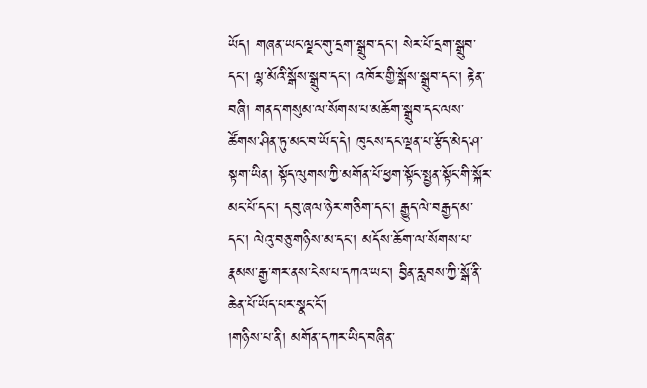ཡོད། གཞན་ཡང་ལྗང་གུ་དྲག་སྒྲུབ་དང་། སེར་པོ་དྲག་སྒྲུབ་དང་། ལྷ་མོའི་སྒོས་སྒྲུབ་དང་། འཁོར་གྱི་སྒོས་སྒྲུབ་དང་། རྟེན་བཞི། གནད་གསུམ་ལ་སོགས་པ་མཆོག་སྒྲུབ་དང་ལས་ཚོགས་ཤིན་ཏུ་མང་བ་ཡོད་དེ། ཁུངས་དང་ལྡན་པ་རྩོད་མེད་ཤ་སྟག་ཡིན། སྟོད་ལུགས་ཀྱི་མགོན་པོ་ཕྱག་སྟོང་སྤྱན་སྟོང་གི་སྐོར་མང་པོ་དང་། དབུ་ཞལ་ཉེར་གཅིག་དང་། རྒྱུད་ལེ་བརྒྱད་མ་དང་། ལེའུ་བཅུ་གཉིས་མ་དང་། མདོས་ཆོག་ལ་སོགས་པ་རྣམས་རྒྱ་གར་ནས་ངེས་པ་དཀའ་ཡང་། བྱིན་རླབས་ཀྱི་སྒོ་ནི་ཆེན་པོ་ཡོད་པར་སྣང་ངོ་།
།གཉིས་པ་ནི། མགོན་དཀར་ཡིད་བཞིན་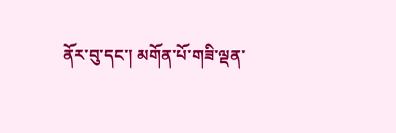ནོར་བུ་དང་། མགོན་པོ་གཟི་ལྡན་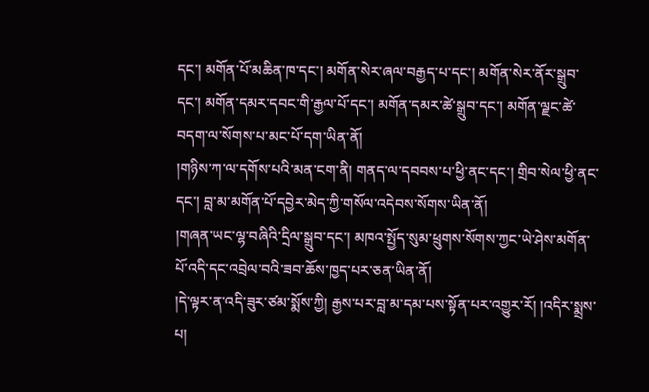དང་། མགོན་པོ་མཆིན་ཁ་དང་། མགོན་སེར་ཞལ་བརྒྱད་པ་དང་། མགོན་སེར་ནོར་སྒྲུབ་དང་། མགོན་དམར་དབང་གི་རྒྱལ་པོ་དང་། མགོན་དམར་ཚེ་སྒྲུབ་དང་། མགོན་ལྗང་ཚེ་བདག་ལ་སོགས་པ་མང་པོ་དག་ཡིན་ནོ།
།གཉིས་ཀ་ལ་དགོས་པའི་མན་ངག་ནི། གནད་ལ་དབབས་པ་ཕྱི་ནང་དང་། གྲིབ་སེལ་ཕྱི་ནང་དང་། བླ་མ་མགོན་པོ་དབྱེར་མེད་ཀྱི་གསོལ་འདེབས་སོགས་ཡིན་ནོ།
།གཞན་ཡང་ལྷ་བཞིའི་དྲིལ་སྒྲུབ་དང་། མཁའ་སྤྱོད་སུམ་ཕྲུགས་སོགས་ཀྱང་ཡེ་ཤེས་མགོན་པོ་འདི་དང་འབྲེལ་བའི་ཟབ་ཆོས་ཁྱད་པར་ཅན་ཡིན་ནོ།
།དེ་ལྟར་ན་འདི་ཟུར་ཙམ་སྨོས་ཀྱི། རྒྱས་པར་བླ་མ་དམ་པས་སྟོན་པར་འགྱུར་རོ། །འདིར་སྨྲས་པ།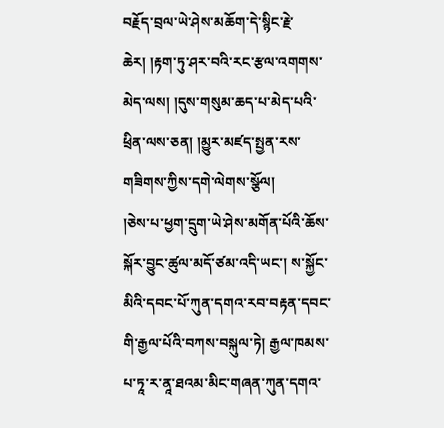བརྗོད་བྲལ་ཡེ་ཤེས་མཆོག་དེ་སྙིང་རྗེ་ཆེར། །རྟག་ཏུ་ཤར་བའི་རང་རྩལ་འགགས་མེད་ལས། །དུས་གསུམ་ཆད་པ་མེད་པའི་ཕྲིན་ལས་ཅན། །མྱུར་མཛད་སྤྱན་རས་གཟིགས་ཀྱིས་དགེ་ལེགས་སྩོལ།
།ཅེས་པ་ཕྱག་དྲུག་ཡེ་ཤེས་མགོན་པོའི་ཆོས་སྐོར་བྱུང་ཚུལ་མདོ་ཙམ་འདི་ཡང་། ས་སྐྱོང་མིའི་དབང་པོ་ཀུན་དགའ་རབ་བརྟན་དབང་གི་རྒྱལ་པོའི་བཀས་བསྐུལ་ཏེ། རྒྱལ་ཁམས་པ་ཏཱ་ར་ནཱ་ཐའམ་མིང་གཞན་ཀུན་དགའ་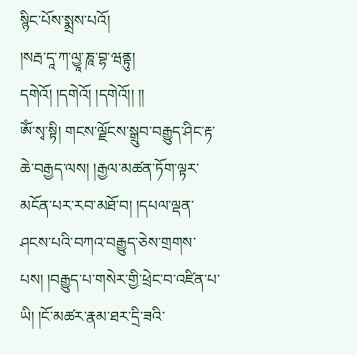སྙིང་པོས་སྨྲས་པའོ།
།སརྦ་དཱ་ཀ་ལྱཱ་ཎཱ་བྷ་ཝནྟུ། དགེའོ། །དགེའོ། །དགེའོ།། །།
ཨོཾ་སྭ་སྟི། གངས་ལྗོངས་སྒྲུབ་བརྒྱུད་ཤིང་རྟ་ཆེ་བརྒྱད་ལས། །རྒྱལ་མཚན་ཏོག་ལྟར་མངོན་པར་རབ་མཐོ་བ། །དཔལ་ལྡན་ཤངས་པའི་བཀའ་བརྒྱུད་ཅེས་གྲགས་པས། །བརྒྱུད་པ་གསེར་གྱི་ཕྲེང་བ་འཛིན་པ་ཡི། །ངོ་མཚར་རྣམ་ཐར་དྲི་ཟའི་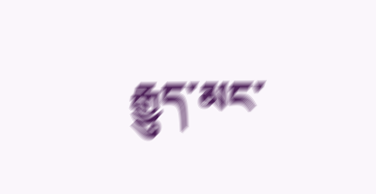རྒྱུད་མང་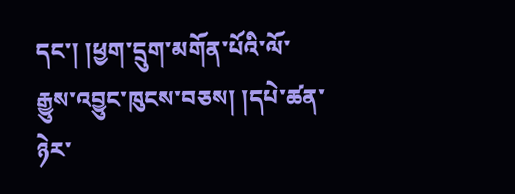དང་། །ཕྱག་དྲུག་མགོན་པོའི་ལོ་རྒྱུས་འབྱུང་ཁུངས་བཅས། །དཔེ་ཚན་ཉེར་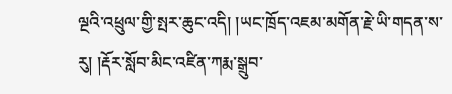ལྔའི་འཕྲུལ་གྱི་སྤར་ཆུང་འདི། །ཡང་ཁྲོད་འཇམ་མགོན་རྗེ་ཡི་གདན་ས་རུ། །རྡོར་སློབ་མིང་འཛིན་ཀརྨ་སྒྲུབ་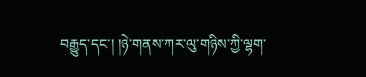བརྒྱུད་དང་། །ཉེ་གནས་ཀར་ལུ་གཉིས་ཀྱི་ལྷག་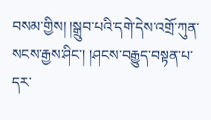བསམ་གྱིས། །སྒྲུབ་པའི་དགེ་དེས་འགྲོ་ཀུན་སངས་རྒྱས་ཤིང་། །ཤངས་བརྒྱུད་བསྟན་པ་དར་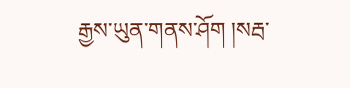རྒྱས་ཡུན་གནས་ཤོག །སརྦ་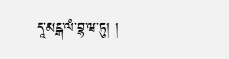དཱ་མངྒ་ལཾ་བྷ་ཝ་ཏུ། །